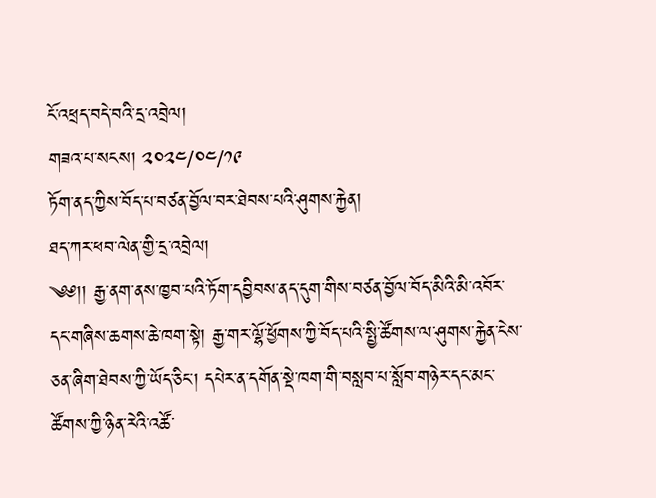ངོ་འཕྲད་བདེ་བའི་དྲ་འབྲེལ།
གཟའ་པ་སངས། ༢༠༢༤/༠༤/༡༩
ཏོག་ནད་ཀྱིས་བོད་པ་བཙན་བྱོལ་བར་ཐེབས་པའི་ཤུགས་རྐྱེན།
ཐད་ཀར་ཕབ་ལེན་གྱི་དྲ་འབྲེལ།
༄༅།། རྒྱ་ནག་ནས་ཁྱབ་པའི་ཏོག་དབྱིབས་ནད་དུག་གིས་བཙན་བྱོལ་བོད་མིའི་མི་འབོར་དང་གཞིས་ཆགས་ཆེ་ཁག་སྟེ། རྒྱ་གར་ལྷོ་ཕྱོགས་ཀྱི་བོད་པའི་སྤྱི་ཚོགས་ལ་ཤུགས་རྐྱེན་ངེས་ཅན་ཞིག་ཐེབས་ཀྱི་ཡོད་ཅིང་། དཔེར་ན་དགོན་སྡེ་ཁག་གི་བསླབ་པ་སློབ་གཉེར་དང་མང་ཚོགས་ཀྱི་ཉིན་རེའི་འཚོ་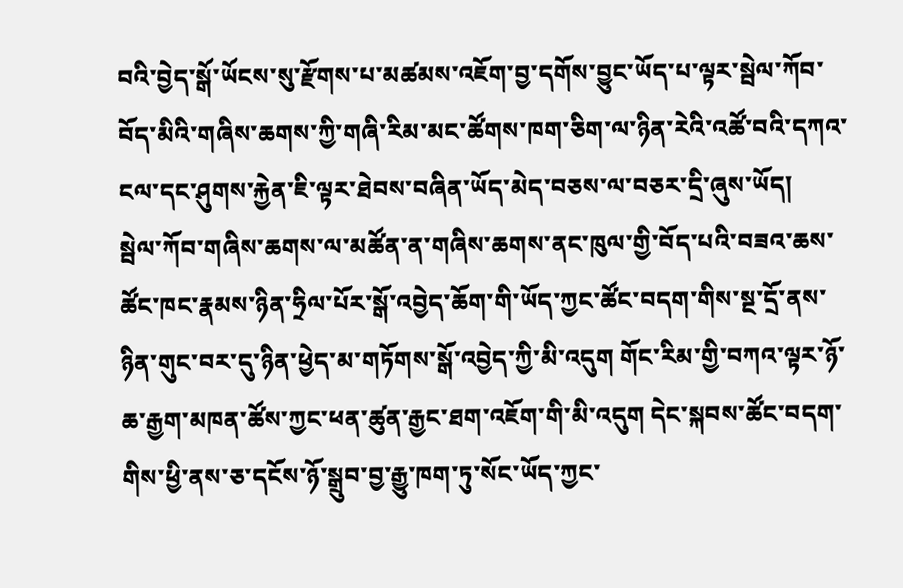བའི་བྱེད་སྒོ་ཡོངས་སུ་རྫོགས་པ་མཚམས་འཇོག་བྱ་དགོས་བྱུང་ཡོད་པ་ལྟར་སྦེལ་ཀོབ་བོད་མིའི་གཞིས་ཆགས་ཀྱི་གཞི་རིམ་མང་ཚོགས་ཁག་ཅིག་ལ་ཉིན་རེའི་འཚོ་བའི་དཀའ་ངལ་དང་ཤུགས་རྐྱེན་ཇི་ལྟར་ཐེབས་བཞིན་ཡོད་མེད་བཅས་ལ་བཅར་དྲི་ཞུས་ཡོད།
སྦེལ་ཀོབ་གཞིས་ཆགས་ལ་མཚོན་ན་གཞིས་ཆགས་ནང་ཁུལ་གྱི་བོད་པའི་བཟའ་ཆས་ཚོང་ཁང་རྣམས་ཉིན་ཧྲིལ་པོར་སྒོ་འབྱེད་ཆོག་གི་ཡོད་ཀྱང་ཚོང་བདག་གིས་སྔ་དྲོ་ནས་ཉིན་གུང་བར་དུ་ཉིན་ཕྱེད་མ་གཏོགས་སྒོ་འབྱེད་ཀྱི་མི་འདུག གོང་རིམ་གྱི་བཀའ་ལྟར་ཉོ་ཆ་རྒྱག་མཁན་ཚོས་ཀྱང་ཕན་ཚུན་རྒྱང་ཐག་འཇོག་གི་མི་འདུག དེང་སྐབས་ཚོང་བདག་གིས་ཕྱི་ནས་ཅ་དངོས་ཉོ་སྒྲུབ་བྱ་རྒྱུ་ཁག་ཏུ་སོང་ཡོད་ཀྱང་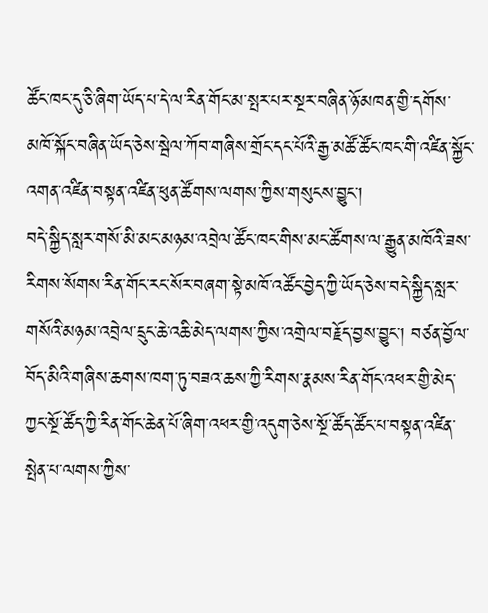ཚོང་ཁང་དུ་ཅི་ཞིག་ཡོད་པ་དེ་ལ་རིན་གོང་མ་སྤར་པར་སྔར་བཞིན་ཉོ་མཁན་གྱི་དགོས་མཁོ་སྐོང་བཞིན་ཡོད་ཅེས་སྦེལ་ཀོབ་གཞིས་གྲོང་དང་པོའི་རྒྱ་མཚོ་ཚོང་ཁང་གི་འཛིན་སྐྱོང་འགན་འཛིན་བསྟན་འཛིན་ཕུན་ཚོགས་ལགས་ཀྱིས་གསུངས་བྱུང་།
བདེ་སྐྱིད་སླར་གསོ་མི་མང་མཉམ་འབྲེལ་ཚོང་ཁང་གིས་མང་ཚོགས་ལ་རྒྱུན་མཁོའི་ཟས་རིགས་སོགས་རིན་གོང་རང་སོར་བཞག་སྟེ་མཁོ་འཚོང་བྱེད་ཀྱི་ཡོད་ཅེས་བདེ་སྐྱིད་སླར་གསོའི་མཉམ་འབྲེལ་དྲུང་ཆེ་འཆི་མེད་ལགས་ཀྱིས་འགྲེལ་བརྗོད་བྱས་བྱུང་། བཙན་བྱོལ་བོད་མིའི་གཞིས་ཆགས་ཁག་ཏུ་བཟའ་ཆས་ཀྱི་རིགས་རྣམས་རིན་གོང་འཕར་གྱི་མེད་ཀྱང་སྔོ་ཚོད་ཀྱི་རིན་གོང་ཆེན་པོ་ཞིག་འཕར་གྱི་འདུག་ཅེས་སྔོ་ཚོད་ཚོང་པ་བསྟན་འཛིན་སྤེན་པ་ལགས་ཀྱིས་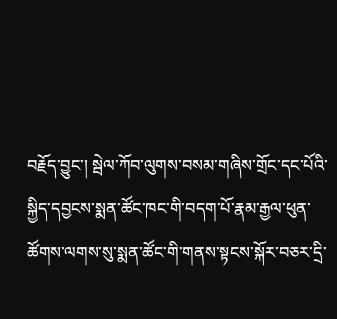བརྗོད་བྱུང་། སྦེལ་ཀོབ་ལུགས་བསམ་གཞིས་གྲོང་དང་པོའི་སྐྱིད་དབྱངས་སྨན་ཚོང་ཁང་གི་བདག་པོ་རྣམ་རྒྱལ་ཕུན་ཚོགས་ལགས་སུ་སྨན་ཚོང་གི་གནས་སྟངས་སྐོར་བཅར་དྲི་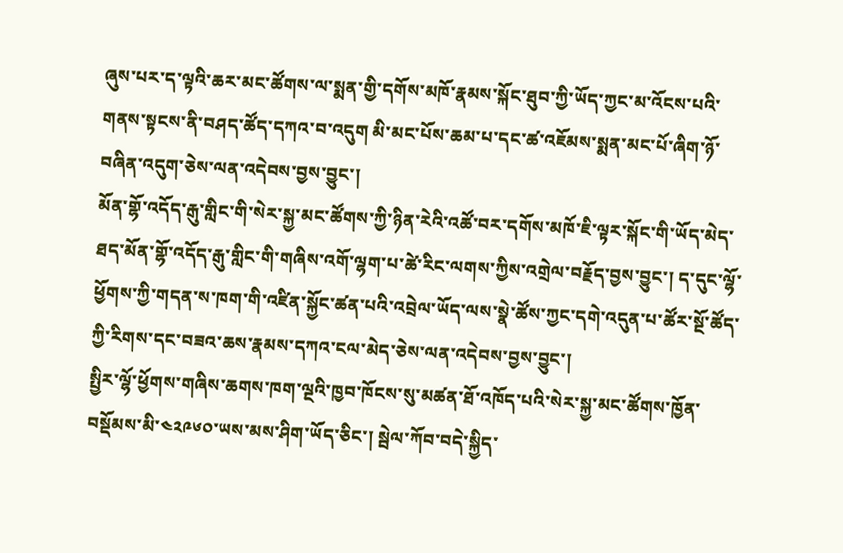ཞུས་པར་ད་ལྟའི་ཆར་མང་ཚོགས་ལ་སྨན་གྱི་དགོས་མཁོ་རྣམས་སྐོང་ཐུབ་ཀྱི་ཡོད་ཀྱང་མ་འོངས་པའི་གནས་སྟངས་ནི་བཤད་ཚོད་དཀའ་བ་འདུག མི་མང་པོས་ཆམ་པ་དང་ཚ་འཇོམས་སྨན་མང་པོ་ཞིག་ཉོ་བཞིན་འདུག་ཅེས་ལན་འདེབས་བྱས་བྱུང་།
མོན་གྷོ་འདོད་རྒུ་གླིང་གི་སེར་སྐྱ་མང་ཚོགས་ཀྱི་ཉིན་རེའི་འཚོ་བར་དགོས་མཁོ་ཇི་ལྟར་སྐོང་གི་ཡོད་མེད་ཐད་མོན་གྷོ་འདོད་རྒུ་གླིང་གི་གཞིས་འགོ་ལྷག་པ་ཚེ་རིང་ལགས་ཀྱིས་འགྲེལ་བརྗོད་བྱས་བྱུང་། ད་དུང་ལྷོ་ཕྱོགས་ཀྱི་གདན་ས་ཁག་གི་འཛིན་སྐྱོང་ཚན་པའི་འབྲེལ་ཡོད་ལས་སྣེ་ཚོས་ཀྱང་དགེ་འདུན་པ་ཚོར་སྔོ་ཚོད་ཀྱི་རིགས་དང་བཟའ་ཆས་རྣམས་དཀའ་ངལ་མེད་ཅེས་ལན་འདེབས་བྱས་བྱུང་།
སྤྱིར་ལྷོ་ཕྱོགས་གཞིས་ཆགས་ཁག་ལྔའི་ཁྱབ་ཁོངས་སུ་མཚན་ཐོ་འཁོད་པའི་སེར་སྐྱ་མང་ཚོགས་ཁྱོན་བསྡོམས་མི་༤༢༩༦༠་ཡས་མས་ཤིག་ཡོད་ཅིང་། སྦེལ་ཀོབ་བདེ་སྐྱིད་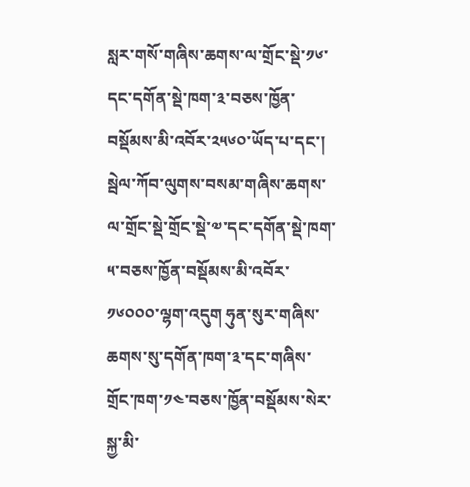སླར་གསོ་གཞིས་ཆགས་ལ་གྲོང་སྡེ་༡༦་དང་དགོན་སྡེ་ཁག་༣་བཅས་ཁྱོན་བསྡོམས་མི་འབོར་༢༥༦༠་ཡོད་པ་དང་། སྦེལ་ཀོབ་ལུགས་བསམ་གཞིས་ཆགས་ལ་གྲོང་སྡེ་གྲོང་སྡེ་༧་དང་དགོན་སྡེ་ཁག་༥་བཅས་ཁྱོན་བསྡོམས་མི་འབོར་༡༦༠༠༠་ལྷག་འདུག ཧུན་སུར་གཞིས་ཆགས་སུ་དགོན་ཁག་༣་དང་གཞིས་གྲོང་ཁག་༡༤་བཅས་ཁྱོན་བསྡོམས་སེར་སྐྱ་མི་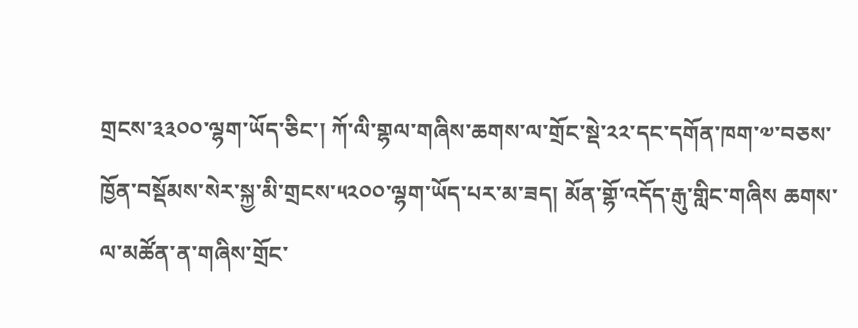གྲངས་༣༣༠༠་ལྷག་ཡོད་ཅིང་། ཀོ་ལི་གྷལ་གཞིས་ཆགས་ལ་གྲོང་སྡེ་༢༢་དང་དགོན་ཁག་༧་བཅས་ཁྱོན་བསྡོམས་སེར་སྐྱ་མི་གྲངས་༥༢༠༠་ལྷག་ཡོད་པར་མ་ཟད། མོན་གྷོ་འདོད་རྒུ་གླིང་གཞིས ཆགས་ལ་མཚོན་ན་གཞིས་གྲོང་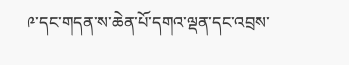༩་དང་གདན་ས་ཆེན་པོ་དགའ་ལྡན་དང་འབྲས་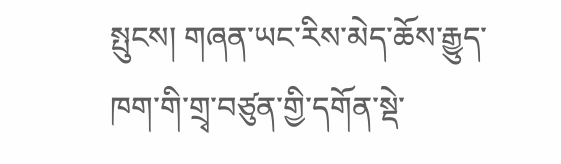སྤུངས། གཞན་ཡང་རིས་མེད་ཆོས་རྒྱུད་ཁག་གི་གྲྭ་བཙུན་གྱི་དགོན་སྡེ་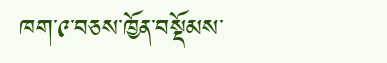ཁག་༩་བཅས་ཁྱོན་བསྡོམས་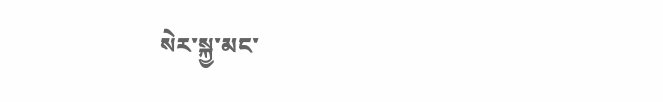སེར་སྐྱ་མང་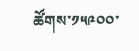ཚོགས་༡༥༩༠༠་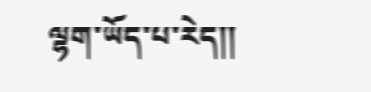ལྷག་ཡོད་པ་རེད།།